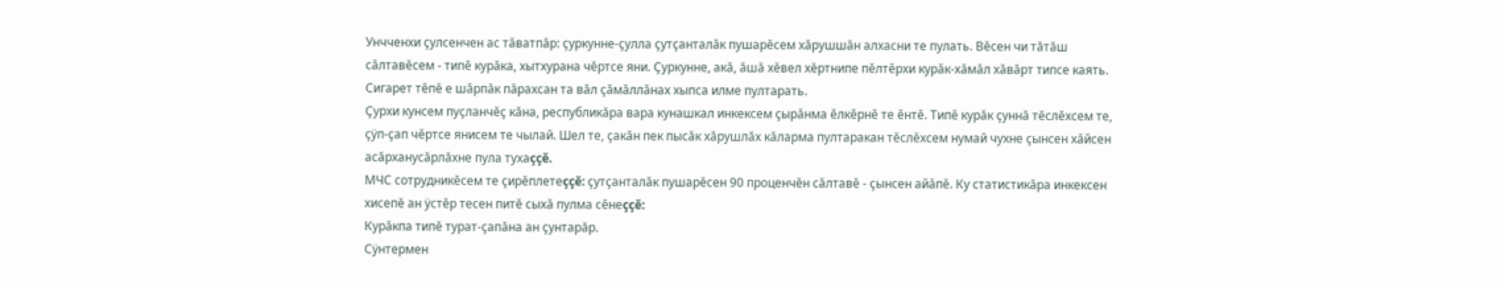Унчченхи çулсенчен ас тăватпăр: çуркунне-çулла çутçанталăк пушарĕсем хăрушшăн алхасни те пулать. Вĕсен чи тăтăш сăлтавĕсем - типĕ курăка, хытхурана чĕртсе яни. Çуркунне, акă, ăшă хĕвел хĕртнипе пĕлтĕрхи курăк-хăмăл хăвăрт типсе каять. Сигарет тĕпĕ е шăрпăк пăрахсан та вăл çăмăллăнах хыпса илме пултарать.
Çурхи кунсем пуçланчĕç кăна, республикăра вара кунашкал инкексем çырăнма ĕлкĕрнĕ те ĕнтĕ. Типĕ курăк çуннă тĕслĕхсем те, çÿп-çап чĕртсе янисем те чылай. Шел те, çакăн пек пысăк хăрушлăх кăларма пултаракан тĕслĕхсем нумай чухне çынсен хăйсен асăрханусăрлăхне пула тухаççĕ.
МЧС сотрудникĕсем те çирĕплетеççĕ: çутçанталăк пушарĕсен 90 проценчĕн сăлтавĕ - çынсен айăпĕ. Ку статистикăра инкексен хисепĕ ан ÿстĕр тесен питĕ сыхă пулма сĕнеççĕ:
Курăкпа типĕ турат-çапăна ан çунтарăр.
Сÿнтермен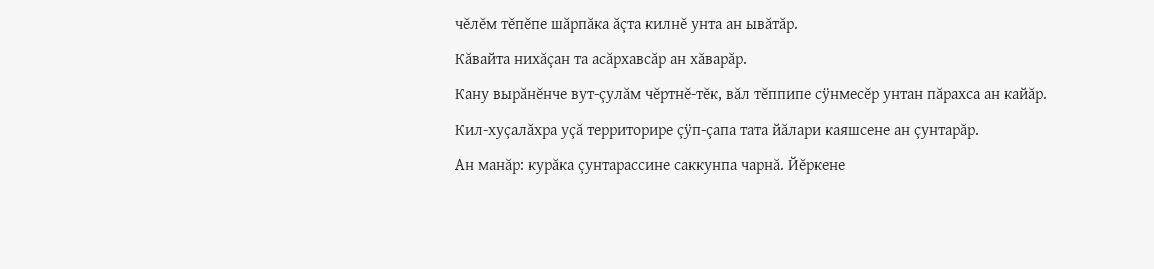чĕлĕм тĕпĕпе шăрпăка ăçта килнĕ унта ан ывăтăр.
Кăвайта нихăçан та асăрхавсăр ан хăварăр.
Кану вырăнĕнче вут-çулăм чĕртнĕ-тĕк, вăл тĕппипе сÿнмесĕр унтан пăрахса ан кайăр.
Кил-хуçалăхра уçă территорире çÿп-çапа тата йăлари каяшсене ан çунтарăр.
Ан манăр: курăка çунтарассине саккунпа чарнă. Йĕркене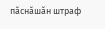пăснăшăн штраф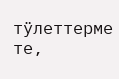тÿлеттерме те,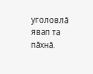уголовлă явап та пăхнă.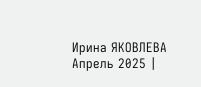Ирина ЯКОВЛЕВА
Апрель 2025 |